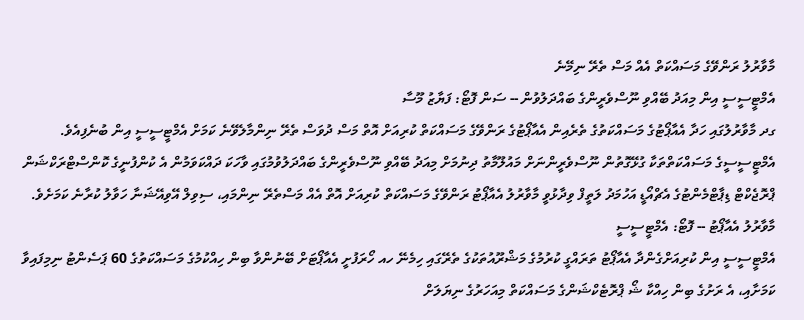މާވާރުލު ރަންވޭގެ މަސައްކަތް އެއް މަސް ތެރޭ ނިމޭނެ
އެމްޓީސީސީ އިން މިއަދު ބޭއްވި ނޫސްވެރީންގެ ބައްދަލުވުން -- ސަން ފޮޓޯ: ފަޔާޒު މޫސާ
ގދ މާވާރުލުގައި ހަދާ އެއާޕޯޓުގެ މަސައްކަތުގެ ތެރެއިން އެއާޕޯޓުގެ ރަންވޭގެ މަސައްކަތް ކުރިއަށް އޮތް މަސް ދުވަސް ތެރޭ ނިންމާލެވޭނެ ކަމަށް އެމްޓީސީސީ އިން ބުނެފިއެވެ.
އެމްޓީސީސީގެ މަސައްކަތްތަކާ ގުޅޭގޮތުން ނޫސްވެރީންނަށް މައުލޫމާތު ދިނުމަށް މިއަދު ބޭއްވި ނޫސްވެރީންގެ ބައްދަލުވުމުގައި ވާހަކަ ދައްކަވަމުން އެ ކުންފުނީގެ ކޮންސްޓްރަކްޝަން ޕްރޮޖެކްޓް ޑިޕާޓްމެންޓުގެ އެޗްއޯޑީ އަހުމަދު ލަތީފް ވިދާޅުވީ މާވާރުލު އެއާޕޯޓު ރަންވޭގެ މަސައްކަތް ކުރިއަށް އޮތް އެއް މަސްތެރޭ ނިންމައި، ސިވިލް އޭވިއޭޝަނާ ހަވާލު ކުރާނެ ކަމަށެވެ.
މާވާރުލު އެއާޕޯޓު -- ފޮޓޯ: އެމްޓީސީސީ
އެމްޓީސީސީ އިން ކުރިއަށްގެންދާ އެއާޕޯޓު ތަރައްގީ ކުރުމުގެ މަޝްރޫއުތަކުގެ ތެރޭގައި ހިމެނޭ ހއ ހޯރަފުށީ އެއާޕޯޓަށް ބޭނުންވާ ބިން ހިއްކުމުގެ މަސައްކަތުގެ 60 ޕަސެންޓު ނިމިފައިވާ ކަމަށާއި، އެ ރަށުގެ ބިން ހިއްކާ ޝޯ ޕްރޮޓެކްޝަންގެ މަސައްކަތް މިއަހަރުގެ ނިޔަލަށް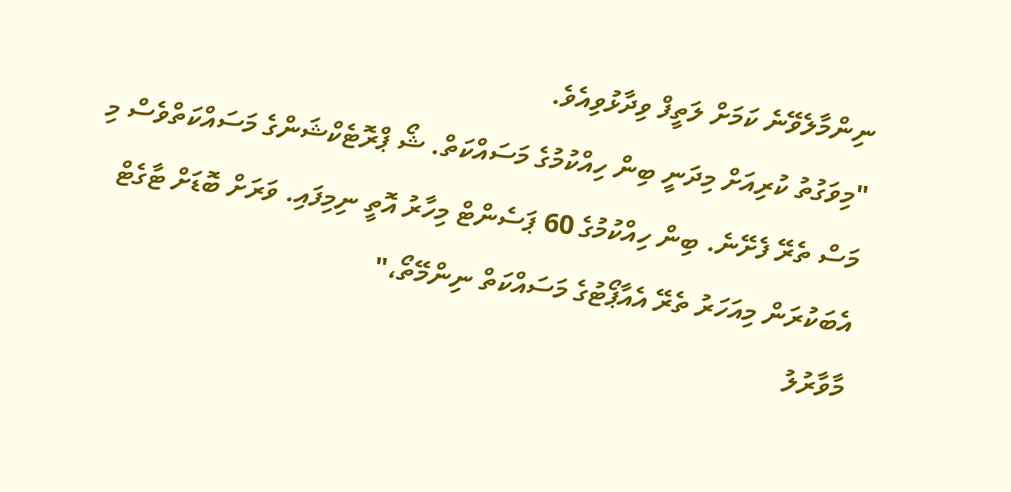ނިންމާލެވޭނެ ކަމަށް ލަތީފް ވިދާޅުވިއެވެ.
"މިވަގުތު ކުރިއަށް މިދަނީ ބިން ހިއްކުމުގެ މަސައްކަތް. ޝޯ ޕްރޮޓެކްޝަންގެ މަސައްކަތްވެސް މި މަސް ތެރޭ ފެށޭނެ. ބިން ހިއްކުމުގެ 60 ޕަސެންޓް މިހާރު އޮތީ ނިމިފައި. ވަރަށް ބޮޑަށް ޓާގެޓް އެބަކުރަން މިއަހަރު ތެރޭ އެއާޕޯޓުގެ މަސައްކަތް ނިންމޭތޯ،"
މާވާރުލު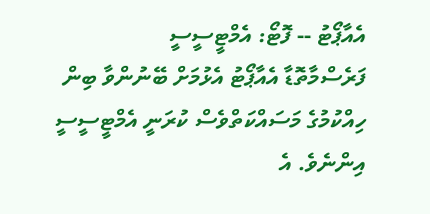އެއާޕޯޓު -- ފޮޓޯ: އެމްޓީސީސީ
ފަރެސްމާތޮޑާ އެއާޕޯޓު އެޅުމަށް ބޭނުންވާ ބިން ހިއްކުމުގެ މަސައްކަތްވެސް ކުރަނީ އެމްޓީސީސީ އިންނެވެ. އެ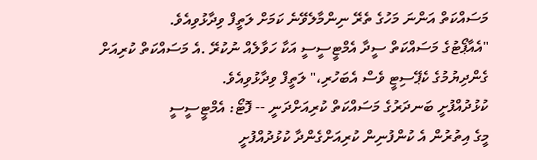މަސައްކަތް އަންނަ މަހުގެ ތެރޭ ނިންމާލެވޭނެ ކަމަށް ލަތީފް ވިދާޅުވިއެވެ.
"އެއާޕޯޓުގެ މަސައްކަތް ސީދާ އެމްޓީސީސީ އަކާ ހަވާލެއް ނުކުރޭ .އެ މަސައްކަތް ކުރިއަށް ގެންދިޔުމުގެ ކެޕޭސިޓީ ވެސް އެބަހުރި،" ލަތީފް ވިދާޅުވިއެވެ.
ކުޅުދުއްފުށީ ބަނދަރުގެ މަސައްކަތް ކުރިއަށްދަނީ -- ފޮޓޯ: އެމްޓީސީސީ
މީގެ އިތުރުން އެ ކުންފުނިން ކުރިއަށްގެންދާ ކުޅުދުއްފުށީ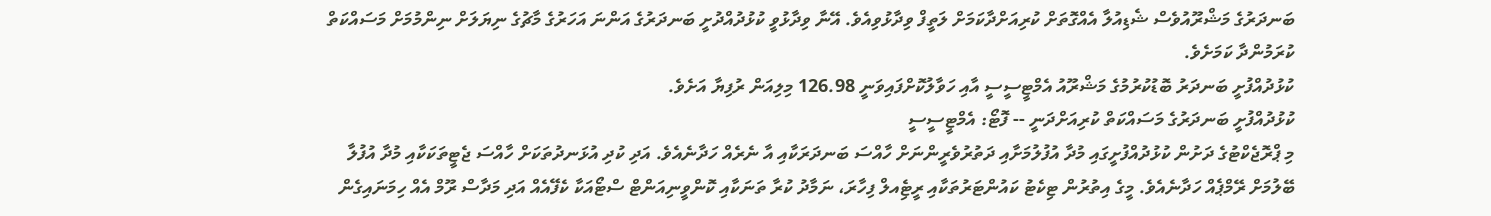ބަނދަރުގެ މަޝްރޫއުވެސް ޝެޑިއުލާ އެއްގޮތަށް ކުރިއަށްދާކަމަށް ލަތީފް ވިދާޅުވިއެވެ. އޭނާ ވިދާޅުވީ ކުޅުދުއްދުށީ ބަނދަރުގެ އަންނަ އަހަރުގެ މާޗުގެ ނިޔަލަށް ނިންމުމަށް މަސައްކަތް ކުރަމުންދާ ކަމަށެވެ.
ކުޅުދުއްފުށީ ބަނދަރު ބޮޑުކުރުމުގެ މަޝްރޫއު އެމްޓީސީސީ އާއި ހަވާލުކޮށްފައިވަނީ 126.98 މިލިއަން ރުފިޔާ އަށެވެ.
ކުޅުދުއްފުށީ ބަނދަރުގެ މަސައްކަތް ކުރިއަށްދަނީ -- ފޮޓޯ: އެމްޓީސީސީ
މި ޕްރޮޖެކްޓުގެ ދަށުން ކުޅުދުއްފުށީގައި މުދާ އުފުލުމަށާއި ދަތުރުވެރީންނަށް ހާއްސަ ބަނދަރަކާއި އާ ނެރެއް ހަދާނެއެވެ. އަދި ކުދި އުޅަނދުތަކަށް ހާއްސަ ޖެޓީތަކަކާއި މުދާ އުފުލާ ބޭލުމަށް ރޭމްޕެއް ހަދާނެއެވެ. މީގެ އިތުރުން ޓިކެޓު ކައުންޓަރުތަކާއި ރީޓެިއލް ފިހާރަ، ނަމާދު ކުރާ ތަނަކާއި ކޮންވީނިއަންޓް ސްޓޯއަކާ ކެފޭއެއް އަދި މަދާސް ރޫމް އެއް ހިމަނައިގެން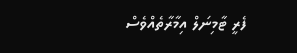ފެރީ ޓާމިނަލް އިމާރާތެއްވެސް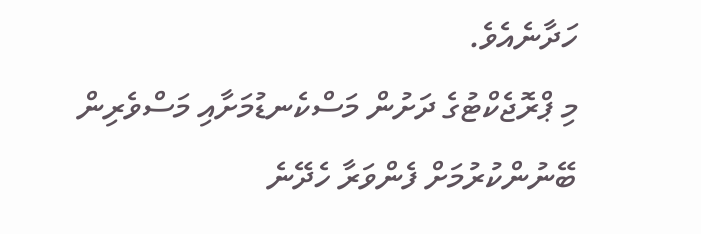ހަދާނެއެވެ.
މި ޕްރޮޖެކްޓުގެ ދަށުން މަސްކެނޑުމަށާއި މަސްވެރިން ބޭނުންކުރުމަށް ފެންވަރާ ހެދޭނެ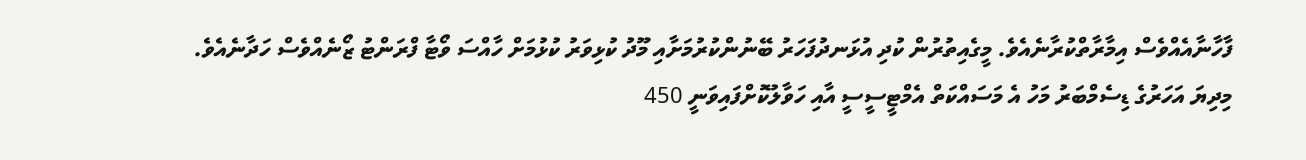ފާހާނާއެއްވެސް އިމާރާތްކުރާނެއެވެ. މީގެއިތުރުން ކުދި އުޅަނދުފަހަރު ބޭނުންކުރުމަށާއި މޫދު ކުޅިވަރު ކުޅުމަށް ހާއްސަ ވޯޓާ ފްރަންޓު ޒޯނެއްވެސް ހަދާނެއެވެ.
މިދިޔަ އަހަރުގެ ޑިސެމްބަރު މަހު އެ މަސައްކަތް އެމްޓީސީސީ އާއި ހަވާލުކޮށްފައިވަނީ 450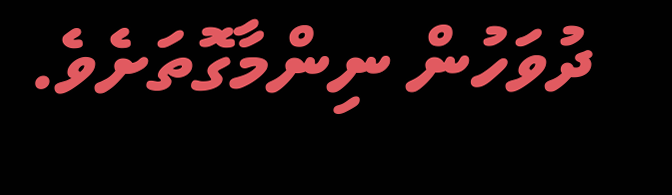ދުވަހުން ނިންމާގޮތަށެވެ.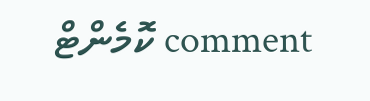comment ކޮމެންޓް